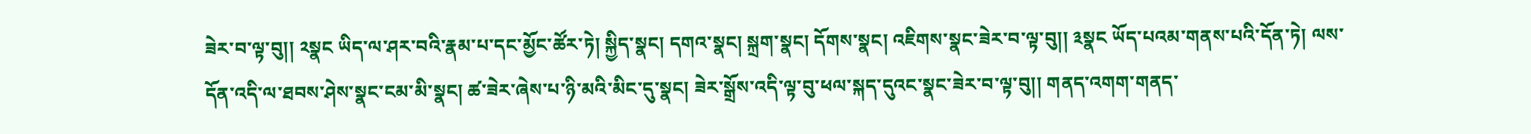ཟེར་བ་ལྟ་བུ།། ༢སྣང ཡིད་ལ་ཤར་བའི་རྣམ་པ་དང་མྱོང་ཚོར་ཏེ། སྐྱིད་སྣང། དགའ་སྣང། སྐྲག་སྣང། དོགས་སྣང། འཇིགས་སྣང་ཟེར་བ་ལྟ་བུ།། ༣སྣང ཡོད་པའམ་གནས་པའི་དོན་ཏེ། ལས་དོན་འདི་ལ་ཐབས་ཤེས་སྣང་ངམ་མི་སྣང། ཚ་ཟེར་ཞེས་པ་ཉི་མའི་མིང་དུ་སྣང། ཟེར་སྒྲོས་འདི་ལྟ་བུ་ཕལ་སྐད་དུའང་སྣང་ཟེར་བ་ལྟ་བུ།། གནད་འགག་གནད་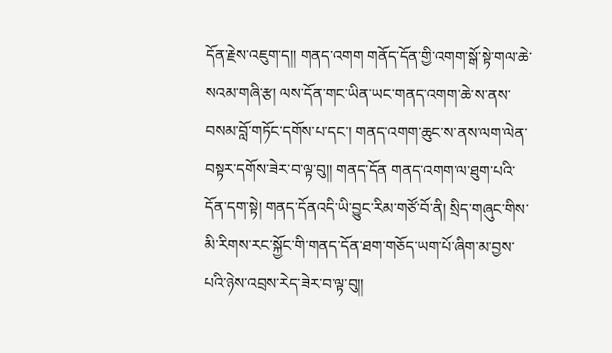དོན་རྗེས་འཇུག་ད།། གནད་འགག གནོད་དོན་གྱི་འགག་སྒོ་སྟེ་གལ་ཆེ་སའམ་གཞི་རྩ། ལས་དོན་གང་ཡིན་ཡང་གནད་འགག་ཆེ་ས་ནས་བསམ་བློ་གཏོང་དགོས་པ་དང་། གནད་འགག་ཆུང་ས་ནས་ལག་ལེན་བསྟར་དགོས་ཟེར་བ་ལྟ་བུ།། གནད་དོན གནད་འགག་ལ་ཐུག་པའི་དོན་དག་སྟེ། གནད་དོནའདི་ཡི་བྱུང་རིམ་གཙོ་བོ་ནི། སྲིད་གཞུང་གིས་མི་རིགས་རང་སྐྱོང་གི་གནད་དོན་ཐག་གཅོད་ཡག་པོ་ཞིག་མ་བྱས་པའི་ཉེས་འབྲས་རེད་ཟེར་བ་ལྟ་བུ།།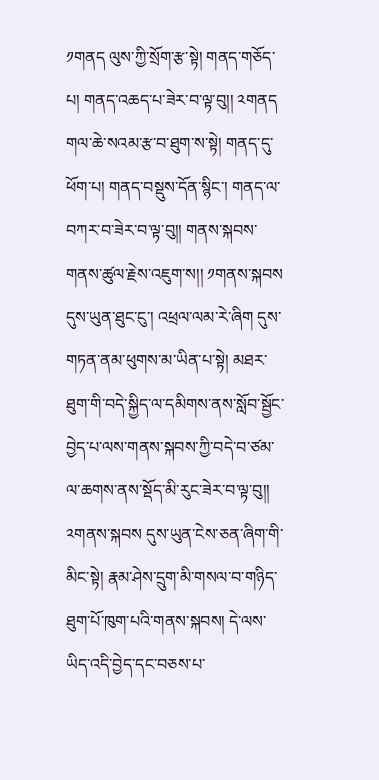༡གནད ལུས་ཀྱི་སྲོག་རྩ་སྟེ། གནད་གཅོད་པ། གནད་འཆད་པ་ཟེར་བ་ལྟ་བུ།། ༢གནད གལ་ཆེ་སའམ་རྩ་བ་ཐུག་ས་སྟེ། གནད་དུ་ཕོག་པ། གནད་བསྡུས་དོན་སྙིང་། གནད་ལ་བཀར་བ་ཟེར་བ་ལྟ་བུ།། གནས་སྐབས་གནས་ཚུལ་རྗེས་འཇུག་ས།། ༡གནས་སྐབས དུས་ཡུན་ཐུང་ངུ་། འཕྲལ་ལམ་རེ་ཞིག དུས་གཏན་ནམ་ཕུགས་མ་ཡིན་པ་སྟེ། མཐར་ཐུག་གི་བདེ་སྐྱིད་ལ་དམིགས་ནས་སློབ་སྦྱོང་བྱེད་པ་ལས་གནས་སྐབས་ཀྱི་བདེ་བ་ཙམ་ལ་ཆགས་ནས་སྡོད་མི་རུང་ཟེར་བ་ལྟ་བུ།། ༢གནས་སྐབས དུས་ཡུན་ངེས་ཅན་ཞིག་གི་མིང་སྟེ། རྣམ་ཤེས་དྲུག་མི་གསལ་བ་གཉིད་ཐུག་པོ་ཁུག་པའི་གནས་སྐབས། དེ་ལས་ཡིད་འདི་བྱེད་དང་བཅས་པ་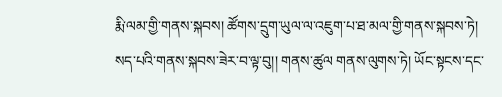རྨི་ལམ་གྱི་གནས་སྐབས། ཚོགས་དྲུག་ཡུལ་ལ་འཇུག་པ་ཐ་མལ་གྱི་གནས་སྐབས་ཏེ། སད་པའི་གནས་སྐབས་ཟེར་བ་ལྟ་བུ།། གནས་ཚུལ གནས་ལུགས་ཏེ། ཡོང་སྟངས་དང་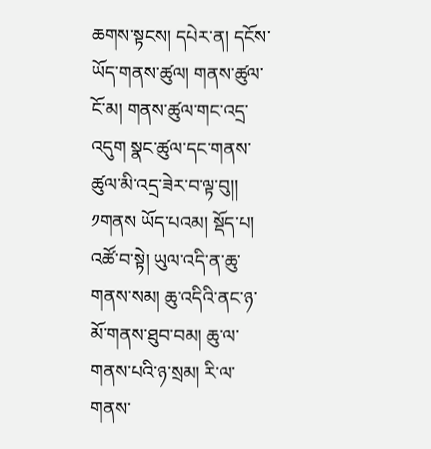ཆགས་སྟངས། དཔེར་ན། དངོས་ཡོད་གནས་ཚུལ། གནས་ཚུལ་ངོ་མ། གནས་ཚུལ་གང་འདྲ་འདུག སྣང་ཚུལ་དང་གནས་ཚུལ་མི་འདྲ་ཟེར་བ་ལྟ་བུ།། ༡གནས ཡོད་པའམ། སྡོད་པ། འཚོ་བ་སྟེ། ཡུལ་འདི་ན་ཆུ་གནས་སམ། ཆུ་འདིའི་ནང་ཉ་མོ་གནས་ཐུབ་བམ། ཆུ་ལ་གནས་པའི་ཉ་སྲམ། རི་ལ་གནས་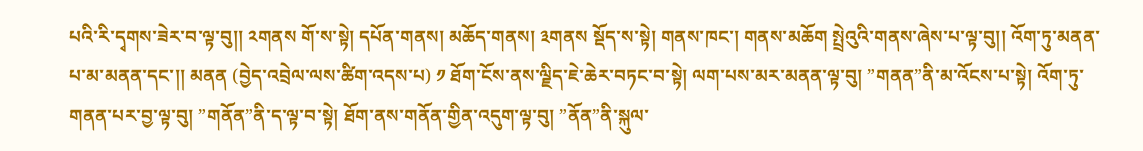པའི་རི་དྭགས་ཟེར་བ་ལྟ་བུ།། ༢གནས གོ་ས་སྟེ། དཔོན་གནས། མཆོད་གནས། ༣གནས སྡོད་ས་སྟེ། གནས་ཁང་། གནས་མཆོག སྤྲེའུའི་གནས་ཞེས་པ་ལྟ་བུ།། འོག་ཏུ་མནན་པ་མ་མནན་དང་།། མནན (བྱེད་འབྲེལ་ལས་ཚིག་འདས་པ) ༡ ཐོག་ངོས་ནས་ལྗིད་ཇེ་ཆེར་བཏང་བ་སྟེ། ལག་པས་མར་མནན་ལྟ་བུ། ”གནན”ནི་མ་འོངས་པ་སྟེ། འོག་ཏུ་གནན་པར་བྱ་ལྟ་བུ། ”གནོན”ནི་ད་ལྟ་བ་སྟེ། ཐོག་ནས་གནོན་གྱིན་འདུག་ལྟ་བུ། ”ནོན”ནི་སྐུལ་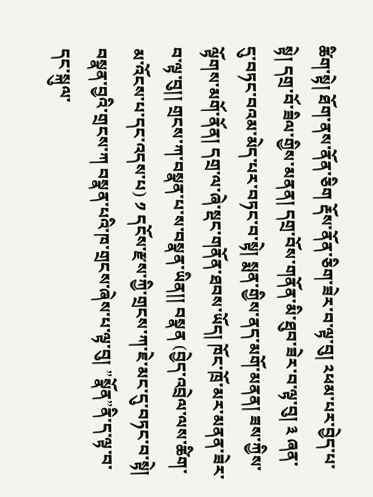ཚིག་སྟེ། ཐོག་ནས་ནོན་ཅིག རྡོས་ནོན་ཅིག་ཟེར་བ་ལྟ་བུ། ༢ཕམ་པར་བྱེད་པ་སྟེ། དགྲ་བོ་ཟིལ་གྱིས་མནན། དགྲ་བོས་གནོན་མི་ཐུབ་ཟེར་བ་ལྟ་བུ། ༣ ཞན་དུ་བཏང་བའམ་མེད་པར་བཏང་བ་སྟེ། སྨན་གྱིས་ནད་མགོ་མནན། ཟས་ཀྱིས་ལྟོགས་མགོ་ནོན། དགྲ་ལ་ཞེ་སྡང་གནོན་ཐབས་ཡོད། ཁོང་ཁྲོ་མར་མནན་ཟེར་བ་ལྟ་བུ།། གྲངས་ཀ་བསྣན་པ་ས་བསྣན་ཡིན།། བསྣན (བྱེད་འབྲེལ་ལས་ཚིག་མ་འོངས་པ་དང་འདས་པ) ༡ དངོས་རྫས་ཀྱི་གྲངས་ཀ་ཇེ་མང་དུ་བཏང་བ་སྟེ། བསྣན་བྱའི་གྲངས་ཀ བསྣན་པའི་ཁ་གྲངས་ཞེས་པ་ལྟ་བུ། ”སྣོན”ནི་ད་ལྟ་བ་དང་སྐུལ་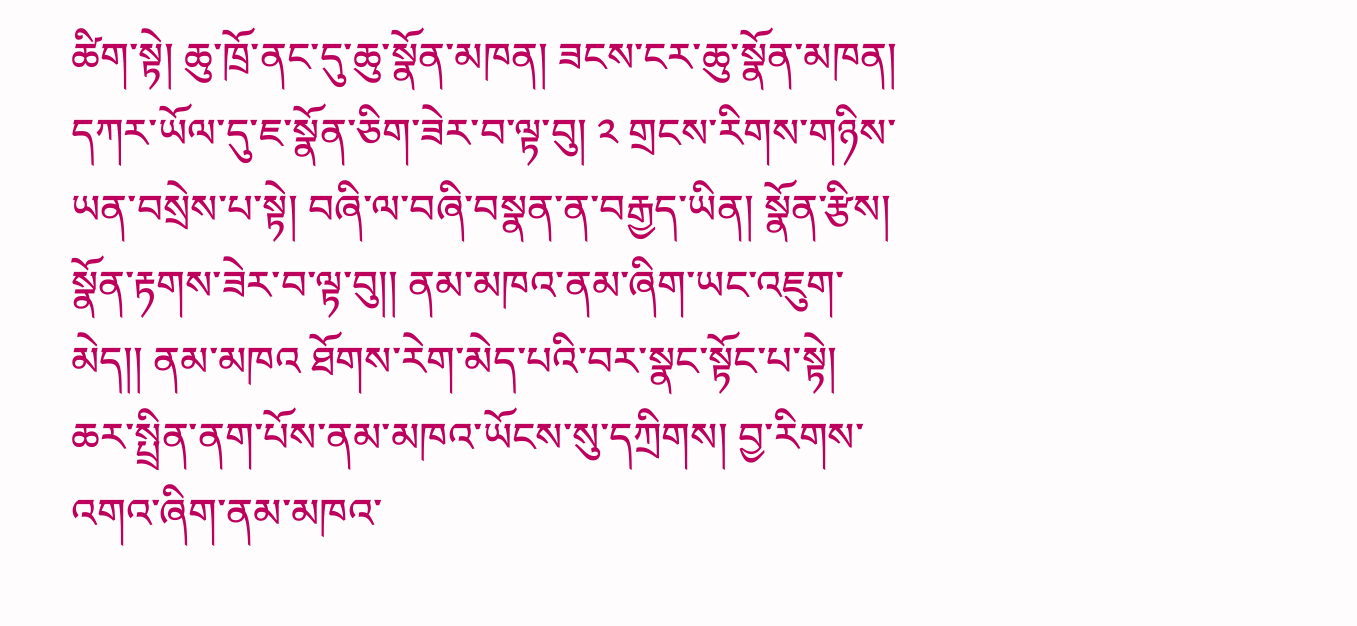ཚིག་སྟེ། ཆུ་ཁྲོ་ནང་དུ་ཆུ་སྣོན་མཁན། ཟངས་ངར་ཆུ་སྣོན་མཁན། དཀར་ཡོལ་དུ་ཇ་སྣོན་ཅིག་ཟེར་བ་ལྟ་བུ། ༢ གྲངས་རིགས་གཉིས་ཡན་བསྲེས་པ་སྟེ། བཞི་ལ་བཞི་བསྣན་ན་བརྒྱད་ཡིན། སྣོན་རྩིས། སྣོན་རྟགས་ཟེར་བ་ལྟ་བུ།། ནམ་མཁའ་ནམ་ཞིག་ཡང་འཇུག་མེད།། ནམ་མཁའ ཐོགས་རེག་མེད་པའི་བར་སྣང་སྟོང་པ་སྟེ། ཆར་སྤྲིན་ནག་པོས་ནམ་མཁའ་ཡོངས་སུ་དཀྲིགས། བྱ་རིགས་འགའ་ཞིག་ནམ་མཁའ་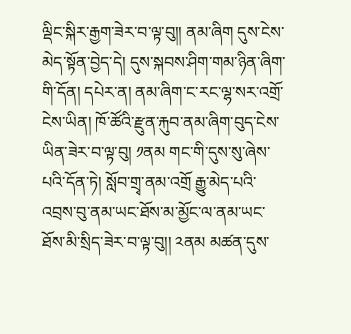ལྡིང་སྐིར་རྒྱག་ཟེར་བ་ལྟ་བུ།། ནམ་ཞིག དུས་ངེས་མེད་སྟོན་བྱེད་དེ། དུས་སྐབས་ཤིག་གམ་ཉིན་ཞིག་གི་དོན། དཔེར་ན། ནམ་ཞིག་ང་རང་ལྷ་སར་འགྲོ་ངེས་ཡིན། ཁོ་ཚོའི་རྫུན་རྐུབ་ནམ་ཞིག་བུད་ངེས་ཡིན་ཟེར་བ་ལྟ་བུ། ༡ནམ གང་གི་དུས་སུ་ཞེས་པའི་དོན་ཏེ། སློབ་གྲྭ་ནམ་འགྲོ རྒྱུ་མེད་པའི་འབྲས་བུ་ནམ་ཡང་ཐོས་མ་མྱོང་ལ་ནམ་ཡང་ཐོས་མི་སྲིད་ཟེར་བ་ལྟ་བུ།། ༢ནམ མཚན་དུས་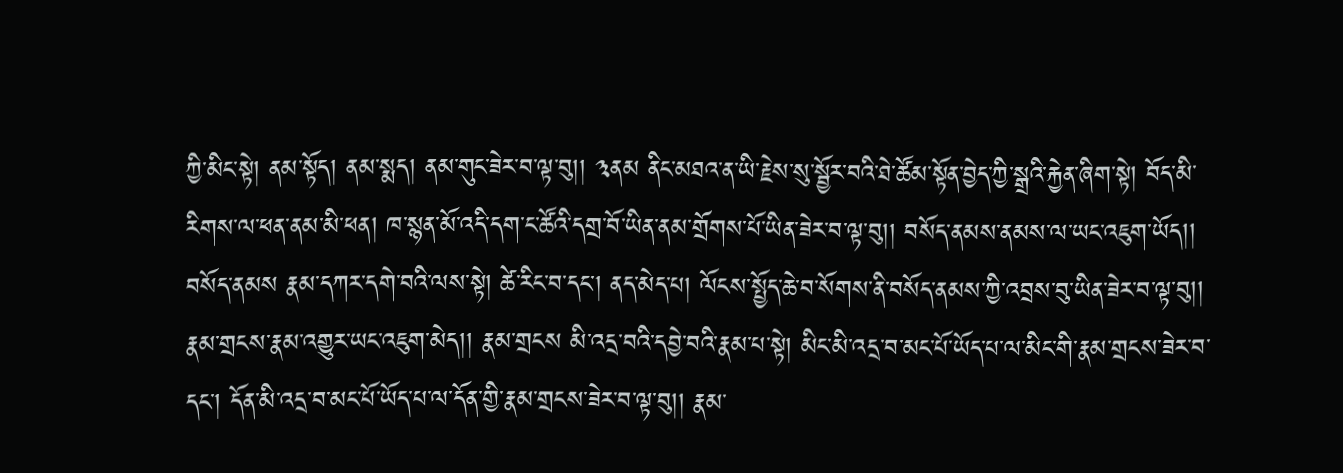ཀྱི་མིང་སྟེ། ནམ་སྟོད། ནམ་སྨད། ནམ་གུང་ཟེར་བ་ལྟ་བུ།། ༣ནམ ནིང་མཐའ་ན་ཡི་རྗེས་སུ་སྦྱོར་བའི་ཐེ་ཚོམ་སྟོན་བྱེད་ཀྱི་སྒྲའི་རྐྱེན་ཞིག་སྟེ། བོད་མི་རིགས་ལ་ཕན་ནམ་མི་ཕན། ཁ་སྙན་མོ་འདི་དག་ང་ཚོའི་དགྲ་བོ་ཡིན་ནམ་གྲོགས་པོ་ཡིན་ཟེར་བ་ལྟ་བུ།། བསོད་ནམས་ནམས་ལ་ཡང་འཇུག་ཡོད།། བསོད་ནམས རྣམ་དཀར་དགེ་བའི་ལས་སྟེ། ཚེ་རིང་བ་དང་། ནད་མེད་པ། ལོངས་སྤྱོད་ཆེ་བ་སོགས་ནི་བསོད་ནམས་ཀྱི་འབྲས་བུ་ཡིན་ཟེར་བ་ལྟ་བུ།། རྣམ་གྲངས་རྣམ་འགྱུར་ཡང་འཇུག་མེད།། རྣམ་གྲངས མི་འདྲ་བའི་དབྱེ་བའི་རྣམ་པ་སྟེ། མིང་མི་འདྲ་བ་མང་པོ་ཡོད་པ་ལ་མིང་གི་རྣམ་གྲངས་ཟེར་བ་དང་། དོན་མི་འདྲ་བ་མང་པོ་ཡོད་པ་ལ་དོན་གྱི་རྣམ་གྲངས་ཟེར་བ་ལྟ་བུ།། རྣམ་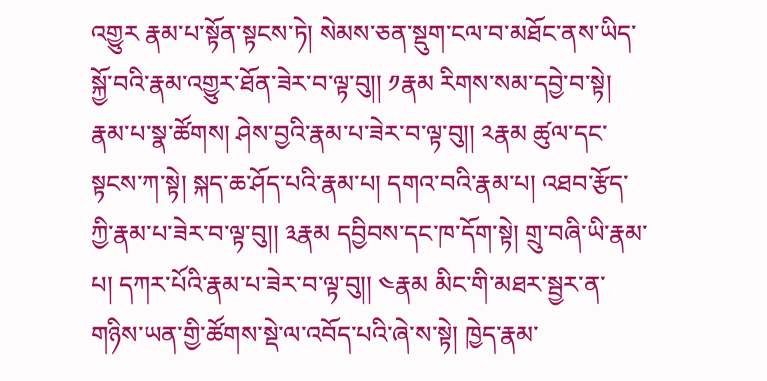འགྱུར རྣམ་པ་སྟོན་སྟངས་ཏེ། སེམས་ཅན་སྡུག་ངལ་བ་མཐོང་ནས་ཡིད་སྐྱོ་བའི་རྣམ་འགྱུར་ཐོན་ཟེར་བ་ལྟ་བུ།། ༡རྣམ རིགས་སམ་དབྱེ་བ་སྟེ། རྣམ་པ་སྣ་ཚོགས། ཤེས་བྱའི་རྣམ་པ་ཟེར་བ་ལྟ་བུ།། ༢རྣམ ཚུལ་དང་སྟངས་ཀ་སྟེ། སྐད་ཆ་ཤོད་པའི་རྣམ་པ། དགའ་བའི་རྣམ་པ། འཐབ་རྩོད་ཀྱི་རྣམ་པ་ཟེར་བ་ལྟ་བུ།། ༣རྣམ དབྱིབས་དང་ཁ་དོག་སྟེ། གྲུ་བཞི་ཡི་རྣམ་པ། དཀར་པོའི་རྣམ་པ་ཟེར་བ་ལྟ་བུ།། ༤རྣམ མིང་གི་མཐར་སྦྱར་ན་གཉིས་ཡན་གྱི་ཚོགས་སྡེ་ལ་འབོད་པའི་ཞེ་ས་སྟེ། ཁྱེད་རྣམ་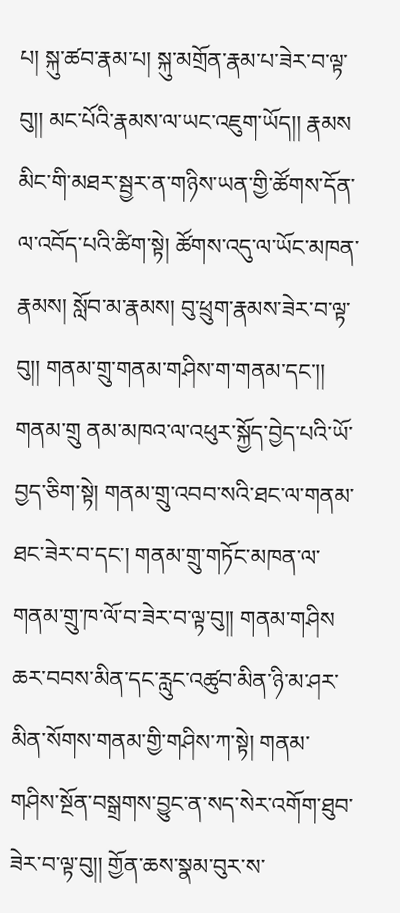པ། སྐུ་ཚབ་རྣམ་པ། སྐུ་མགྲོན་རྣམ་པ་ཟེར་བ་ལྟ་བུ།། མང་པོའི་རྣམས་ལ་ཡང་འཇུག་ཡོད།། རྣམས མིང་གི་མཐར་སྦྱར་ན་གཉིས་ཡན་གྱི་ཚོགས་དོན་ལ་འབོད་པའི་ཚིག་སྟེ། ཚོགས་འདུ་ལ་ཡོང་མཁན་རྣམས། སློབ་མ་རྣམས། བུ་ཕྲུག་རྣམས་ཟེར་བ་ལྟ་བུ།། གནམ་གྲུ་གནམ་གཤིས་ག་གནམ་དང་།། གནམ་གྲུ ནམ་མཁའ་ལ་འཕུར་སྐྱོད་བྱེད་པའི་ཡོ་བྱད་ཅིག་སྟེ། གནམ་གྲུ་འབབ་སའི་ཐང་ལ་གནམ་ཐང་ཟེར་བ་དང་། གནམ་གྲུ་གཏོང་མཁན་ལ་གནམ་གྲུ་ཁ་ལོ་བ་ཟེར་བ་ལྟ་བུ།། གནམ་གཤིས ཆར་བབས་མིན་དང་རླུང་འཚུབ་མིན་ཉི་མ་ཤར་མིན་སོགས་གནམ་གྱི་གཤིས་ཀ་སྟེ། གནམ་གཤིས་སྔོན་བསྒྲགས་བྱུང་ན་སད་སེར་འགོག་ཐུབ་ཟེར་བ་ལྟ་བུ།། གྱོན་ཆས་སྣམ་བུར་ས་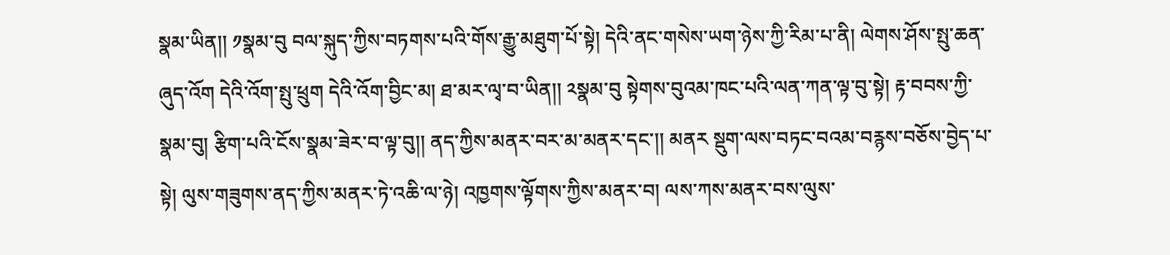སྣམ་ཡིན།། ༡སྣམ་བུ བལ་སྐུད་ཀྱིས་བཏགས་པའི་གོས་རྒྱུ་མཐུག་པོ་སྟེ། དེའི་ནང་གསེས་ཡག་ཉེས་ཀྱི་རིམ་པ་ནི། ལེགས་ཤོས་སྤུ་ཆན་ཞུད་འོག དེའི་འོག་སྤུ་ཕྲུག དེའི་འོག་བྱིང་མ། ཐ་མར་ལྭ་བ་ཡིན།། ༢སྣམ་བུ སྟེགས་བུའམ་ཁང་པའི་ལན་ཀན་ལྟ་བུ་སྟེ། རྟ་བབས་ཀྱི་སྣམ་བུ། རྩིག་པའི་ངོས་སྣམ་ཟེར་བ་ལྟ་བུ།། ནད་ཀྱིས་མནར་བར་མ་མནར་དང་།། མནར སྡུག་ལས་བཏང་བའམ་བརྙས་བཅོས་བྱེད་པ་སྟེ། ལུས་གཟུགས་ནད་ཀྱིས་མནར་ཏེ་འཆི་ལ་ཉེ། འཁྱགས་ལྟོགས་ཀྱིས་མནར་བ། ལས་ཀས་མནར་བས་ལུས་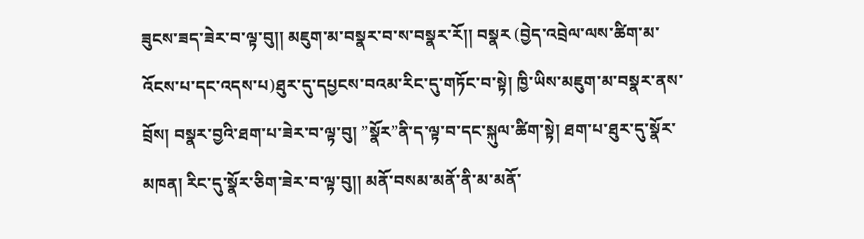ཟུངས་ཟད་ཟེར་བ་ལྟ་བུ།། མཇུག་མ་བསྣར་བ་ས་བསྣར་རོ།། བསྣར (བྱེད་འབྲེལ་ལས་ཚིག་མ་འོངས་པ་དང་འདས་པ)ཐུར་དུ་དཔྱངས་བའམ་རིང་དུ་གཏོང་བ་སྟེ། ཁྱི་ཡིས་མཇུག་མ་བསྣར་ནས་བྲོས། བསྣར་བྱའི་ཐག་པ་ཟེར་བ་ལྟ་བུ། ”སྣོར”ནི་ད་ལྟ་བ་དང་སྐུལ་ཚིག་སྟེ། ཐག་པ་ཐུར་དུ་སྣོར་མཁན། རིང་དུ་སྣོར་ཅིག་ཟེར་བ་ལྟ་བུ།། མནོ་བསམ་མནོ་ནི་མ་མནོ་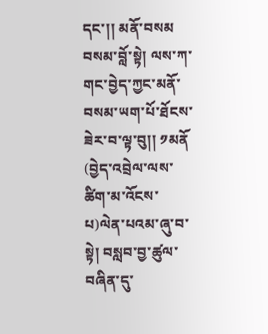དང་།། མནོ་བསམ བསམ་བློ་སྟེ། ལས་ཀ་གང་བྱེད་ཀྱང་མནོ་བསམ་ཡག་པོ་ཐོངས་ཟེར་བ་ལྟ་བུ།། ༡མནོ (བྱེད་འབྲེལ་ལས་ཚིག་མ་འོངས་པ)ལེན་པའམ་ཞུ་བ་སྟེ། བསླབ་བྱ་ཚུལ་བཞིན་དུ་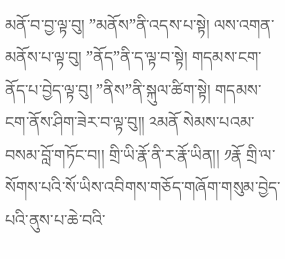མནོ་བ་བྱ་ལྟ་བུ། ”མནོས”ནི་འདས་པ་སྟེ། ལས་འགན་མནོས་པ་ལྟ་བུ། ”ནོད”ནི་ད་ལྟ་བ་སྟེ། གདམས་ངག་ནོད་པ་བྱེད་ལྟ་བུ། ”ནིས”ནི་སྐུལ་ཚིག་སྟེ། གདམས་ངག་ནོས་ཤིག་ཟེར་བ་ལྟ་བུ།། ༢མནོ སེམས་པའམ་བསམ་བློ་གཏོང་བ།། གྲི་ཡི་རྣོ་ནི་ར་རྣོ་ཡིན།། ༡རྣོ གྲི་ལ་སོགས་པའི་སོ་ཡིས་འབིགས་གཅོད་གཞོག་གསུམ་བྱེད་པའི་ནུས་པ་ཆེ་བའི་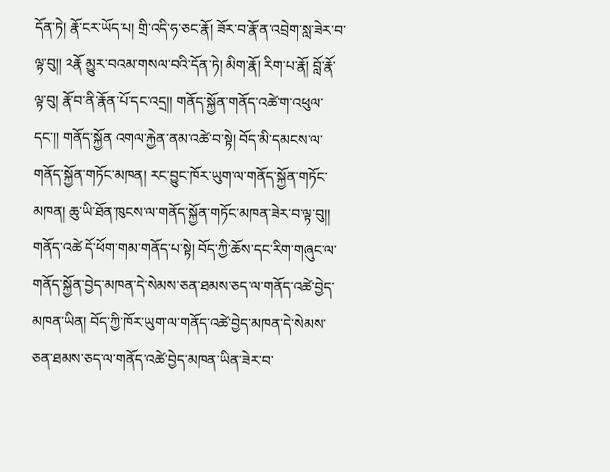དོན་ཏེ། རྣོ་ངར་ཡོད་པ། གྲི་འདི་ཧ་ཅང་རྣོ། ཟོར་བ་རྣོ་ན་འབྲེག་སླ་ཟེར་བ་ལྟ་བུ།། ༢རྣོ མྱུར་བའམ་གསལ་བའི་དོན་ཏེ། མིག་རྣོ། རིག་པ་རྣོ། བློ་རྣོ་ལྟ་བུ། རྣོ་བ་ནི་རྣོན་པོ་དང་འདྲ།། གནོད་སྐྱོན་གནོད་འཚེ་ག་འཕུལ་དང་།། གནོད་སྐྱོན འགལ་རྐྱེན་ནམ་འཚེ་བ་སྟེ། བོད་མི་དམངས་ལ་གནོད་སྐྱོན་གཏོང་མཁན། རང་བྱུང་ཁོར་ཡུག་ལ་གནོད་སྐྱོན་གཏོང་མཁན། ཆུ་ཡི་ཐོན་ཁུངས་ལ་གནོད་སྐྱོན་གཏོང་མཁན་ཟེར་བ་ལྟ་བུ།། གནོད་འཚེ དོ་ཕོག་གམ་གནོད་པ་སྟེ། བོད་ཀྱི་ཆོས་དང་རིག་གཞུང་ལ་གནོད་སྐྱོན་བྱེད་མཁན་དེ་སེམས་ཅན་ཐམས་ཅད་ལ་གནོད་འཚེ་བྱེད་མཁན་ཡིན། བོད་ཀྱི་ཁོར་ཡུག་ལ་གནོད་འཚེ་བྱེད་མཁན་དེ་སེམས་ཅན་ཐམས་ཅད་ལ་གནོད་འཚེ་བྱེད་མཁན་ཡིན་ཟེར་བ་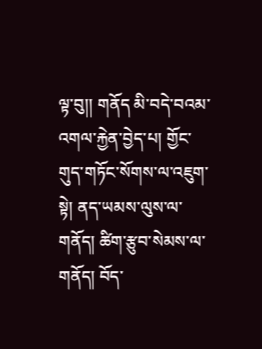ལྟ་བུ།། གནོད མི་བདེ་བའམ་འགལ་རྐྱེན་བྱེད་པ། གྱོང་གུད་གཏོང་སོགས་ལ་འཇུག་སྟེ། ནད་ཡམས་ལུས་ལ་གནོད། ཚིག་རྩུབ་སེམས་ལ་གནོད། བོད་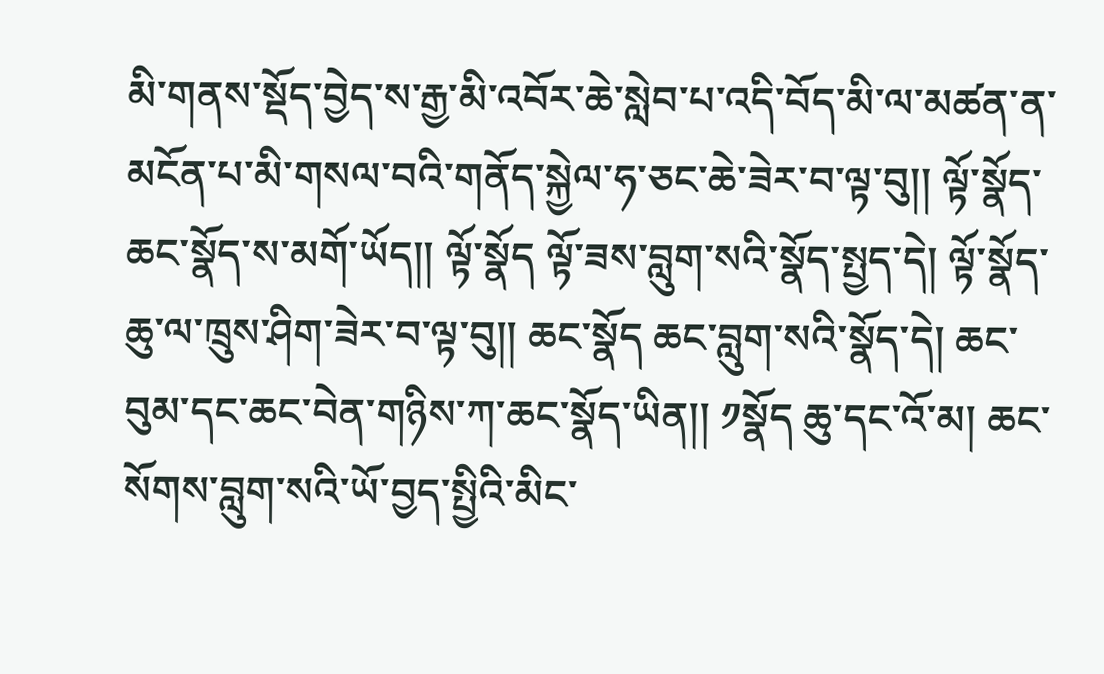མི་གནས་སྡོད་བྱེད་ས་རྒྱ་མི་འབོར་ཆེ་སླེབ་པ་འདི་བོད་མི་ལ་མཚན་ན་མངོན་པ་མི་གསལ་བའི་གནོད་སྐྱེལ་ཧ་ཅང་ཆེ་ཟེར་བ་ལྟ་བུ།། ལྟོ་སྣོད་ཆང་སྣོད་ས་མགོ་ཡོད།། ལྟོ་སྣོད ལྟོ་ཟས་བླུག་སའི་སྣོད་སྤྱད་དེ། ལྟོ་སྣོད་ཆུ་ལ་ཁྲུས་ཤིག་ཟེར་བ་ལྟ་བུ།། ཆང་སྣོད ཆང་བླུག་སའི་སྣོད་དེ། ཆང་བུམ་དང་ཆང་བེན་གཉིས་ཀ་ཆང་སྣོད་ཡིན།། ༡སྣོད ཆུ་དང་འོ་མ། ཆང་སོགས་བླུག་སའི་ཡོ་བྱད་སྤྱིའི་མིང་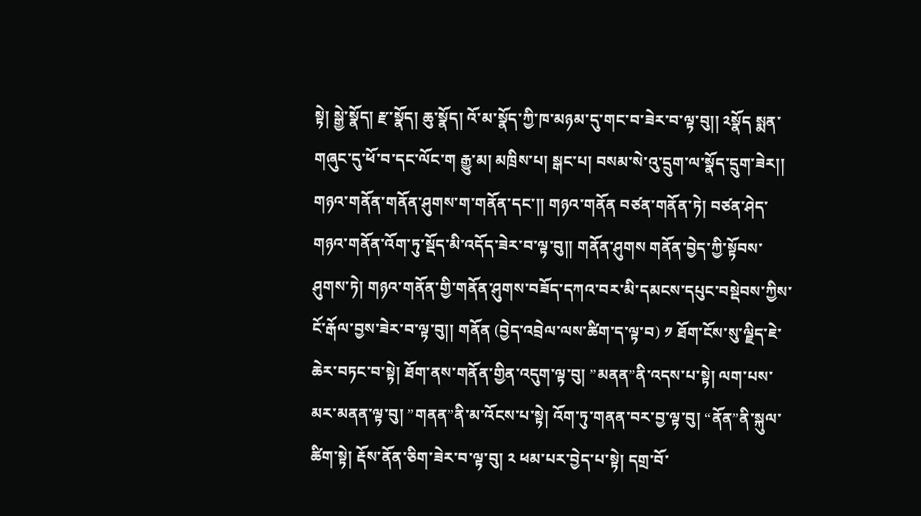སྟེ། སྒྱེ་སྣོད། རྫ་སྣོད། ཆུ་སྣོད། འོ་མ་སྣོད་ཀྱི་ཁ་མཉམ་དུ་གང་བ་ཟེར་བ་ལྟ་བུ།། ༢སྣོད སྨན་གཞུང་དུ་ཕོ་བ་དང་ལོང་ག རྒྱུ་མ། མཁྲིས་པ། སྒང་པ། བསམ་སེ་འུ་དྲུག་ལ་སྣོད་དྲུག་ཟེར།། གཉའ་གནོན་གནོན་ཤུགས་ག་གནོན་དང་།། གཉའ་གནོན བཙན་གནོན་ཏེ། བཙན་ཤེད་གཉའ་གནོན་འོག་ཏུ་སྡོད་མི་འདོད་ཟེར་བ་ལྟ་བུ།། གནོན་ཤུགས གནོན་བྱེད་ཀྱི་སྟོབས་ཤུགས་ཏེ། གཉའ་གནོན་གྱི་གནོན་ཤུགས་བཟོད་དཀའ་བར་མི་དམངས་དཔུང་བསྡེབས་ཀྱིས་ངོ་རྒོལ་བྱས་ཟེར་བ་ལྟ་བུ།། གནོན (བྱེད་འབྲེལ་ལས་ཚིག་ད་ལྟ་བ) ༡ ཐོག་ངོས་སུ་ལྗིད་ཇེ་ཆེར་བཏང་བ་སྟེ། ཐོག་ནས་གནོན་གྱིན་འདུག་ལྟ་བུ། ”མནན”ནི་འདས་པ་སྟེ། ལག་པས་མར་མནན་ལྟ་བུ། ”གནན”ནི་མ་འོངས་པ་སྟེ། འོག་ཏུ་གནན་བར་བྱ་ལྟ་བུ། “ནོན”ནི་སྐུལ་ཚིག་སྟེ། རྡོས་ནོན་ཅིག་ཟེར་བ་ལྟ་བུ། ༢ ཕམ་པར་བྱེད་པ་སྟེ། དགྲ་བོ་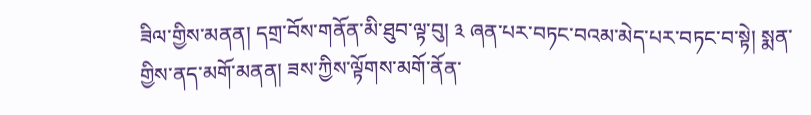ཟིལ་གྱིས་མནན། དགྲ་བོས་གནོན་མི་ཐུབ་ལྟ་བུ། ༣ ཞན་པར་བཏང་བའམ་མེད་པར་བཏང་བ་སྟེ། སྨན་གྱིས་ནད་མགོ་མནན། ཟས་ཀྱིས་ལྟོགས་མགོ་ནོན་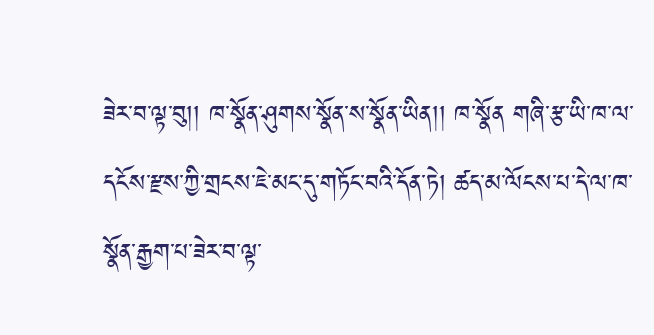ཟེར་བ་ལྟ་བུ།། ཁ་སྣོན་ཤུགས་སྣོན་ས་སྣོན་ཡིན།། ཁ་སྣོན གཞི་རྩ་ཡི་ཁ་ལ་དངོས་རྫས་ཀྱི་གྲངས་ཇེ་མང་དུ་གཏོང་བའི་དོན་ཏེ། ཚད་མ་ལོངས་པ་དེ་ལ་ཁ་སྣོན་རྒྱག་པ་ཟེར་བ་ལྟ་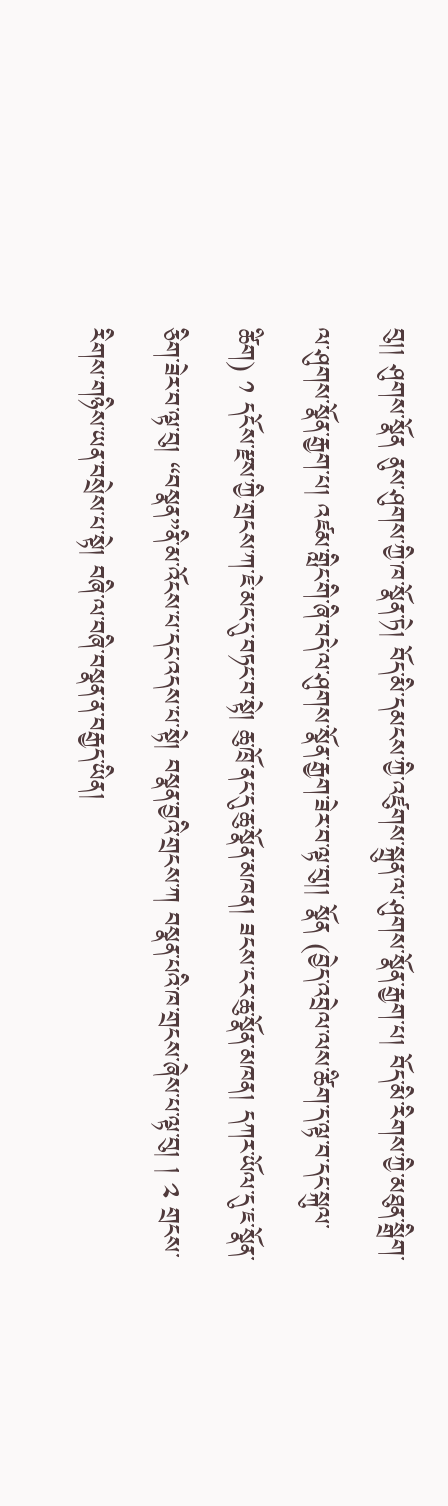བུ།། ཤུགས་སྣོན ནུས་ཤུགས་ཀྱི་ཁ་སྣོན་ཏེ། བོད་མི་དམངས་ཀྱི་འཛུགས་སྐྲུན་ལ་ཤུགས་སྣོན་རྒྱག་པ། བོད་མི་རིགས་ཀྱི་མཐུན་སྒྲིག་ལ་ཤུགས་སྣོན་རྒྱག་པ། འཛམ་གླིང་གི་ཞི་བདེ་ལ་ཤུགས་སྣོན་རྒྱག་ཟེར་བ་ལྟ་བུ།། སྣོན (བྱེད་འབྲེལ་ལས་ཚིག་ད་ལྟ་བ་དང་སྐུལ་ཚིག) ༡ དངོས་རྫས་ཀྱི་གྲངས་ཀ་ཇེ་མང་དུ་བཏང་བ་སྟེ། ཆུ་ཁྲོ་ནང་དུ་ཆུ་སྣོན་མཁན། ཟངས་ངར་ཆུ་སྣོན་མཁན། དཀར་ཡོལ་དུ་ཇ་སྣོན་ཅིག་ཟེར་བ་ལྟ་བུ། “བསྣན”ནི་མ་འོངས་པ་དང་འདས་པ་སྟེ། བསྣན་བྱའི་གྲངས་ཀ བསྣན་པའི་ཁ་གྲངས་ཞེས་པ་ལྟ་བུ། ། ༢ གྲངས་རིགས་གཉིས་ཡན་བསྲེས་པ་སྟེ། བཞི་ལ་བཞི་བསྣན་ན་བརྒྱད་ཡིན།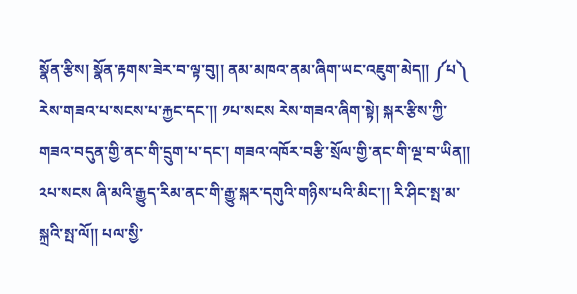སྣོན་རྩིས། སྣོན་རྟགས་ཟེར་བ་ལྟ་བུ།། ནམ་མཁའ་ནམ་ཞིག་ཡང་འཇུག་མེད།། ༼པ༽ རེས་གཟའ་པ་སངས་པ་རྐྱང་དང་།། ༡པ་སངས རེས་གཟའ་ཞིག་སྟེ། སྐར་རྩིས་ཀྱི་གཟའ་བདུན་གྱི་ནང་གི་དྲུག་པ་དང་། གཟའ་འཁོར་བརྩི་སྲོལ་གྱི་ནང་གི་ལྔ་བ་ཡིན།། ༢པ་སངས ཞི་མའི་རྒྱུད་རིམ་ནང་གི་རྒྱུ་སྐར་དགུའི་གཉིས་པའི་མིང་།། རི་ཤིང་སྤ་མ་སྐྲའི་སྤ་ལོ།། པལ་སྱི་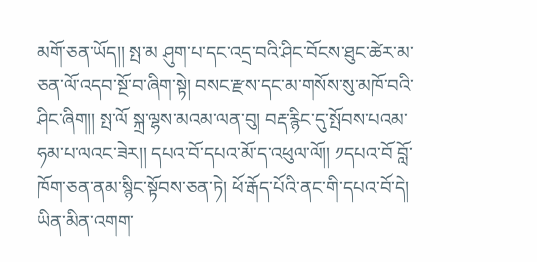མགོ་ཅན་ཡོད།། སྤ་མ ཤུག་པ་དང་འདྲ་བའི་ཤིང་བོངས་ཐུང་ཚེར་མ་ཅན་ལོ་འདབ་སྔོ་བ་ཞིག་སྟེ། བསང་རྫས་དང་མ་གསོས་སུ་མཁོ་བའི་ཤིང་ཞིག།། སྤ་ལོ སྐྲ་ལྷས་མའམ་ལན་བུ། བརྡ་རྙིང་དུ་སྤོབས་པའམ་ཧམ་པ་ལའང་ཟེར།། དཔའ་བོ་དཔའ་མོ་ད་འཕུལ་ལོ།། ༡དཔའ་བོ བློ་ཁོག་ཅན་ནམ་སྙིང་སྟོབས་ཅན་ཏེ། ཕོ་རྒོད་པོའི་ནང་གི་དཔའ་བོ་དེ། ཡིན་མིན་འགག་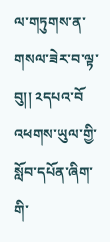ལ་གཏུགས་ན་གསལ་ཟེར་བ་ལྟ་བུ།། ༢དཔའ་བོ འཕགས་ཡུལ་གྱི་སློབ་དཔོན་ཞིག་གི་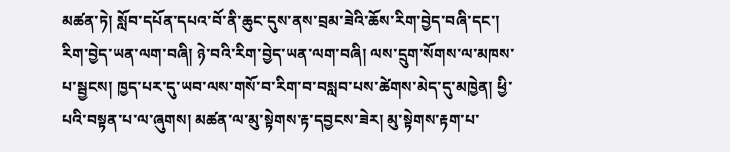མཚན་ཏེ། སློབ་དཔོན་དཔའ་བོ་ནི་ཆུང་དུས་ནས་བྲམ་ཟེའི་ཆོས་རིག་བྱེད་བཞི་དང་། རིག་བྱེད་ཡན་ལག་བཞི། ཉེ་བའི་རིག་བྱེད་ཡན་ལག་བཞི། ལས་དྲུག་སོགས་ལ་མཁས་པ་སྦྱངས། ཁྱད་པར་དུ་ཡབ་ལས་གསོ་བ་རིག་བ་བསླབ་པས་ཚེགས་མེད་དུ་མཁྱེན། ཕྱི་པའི་བསྟན་པ་ལ་ཞུགས། མཚན་ལ་མུ་སྟེགས་རྟ་དབྱངས་ཟེར། མུ་སྟེགས་རྟག་པ་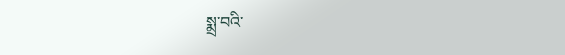སྨྲ་བའི་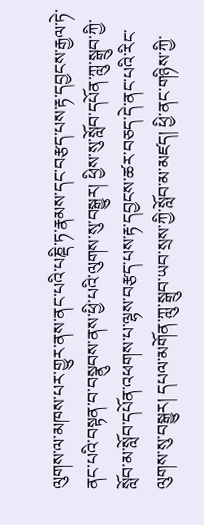ལུགས་ལ་མཁས་པར་གྱུར་ནས་ནང་པའི་པཎྡི་ཏ་རྣམས་དང་བརྩད་པས་རྟ་དབྱངས་རྒྱལ་ཏེ་ནང་པའི་བསྟན་བ་བསྣུབས་ནས་ཕྱི་པའི་ལུགས་སུ་བསྒྱུར། ཕྱིས་སུ་སློབ་དཔོན་ཀླུ་སྒྲུབ་ཀྱི་སློབ་མ་སློབ་དཔོན་འཕགས་པ་ལྷས་བརྩད་པས་རྟ་དབྱངས་ཚར་བཅད་དེ་ནང་པའི་རིང་ལུགས་སུ་བསྒྱུར། དཔལ་མགོན་ཀླུ་སྒྲུབ་ཡབ་སྲས་ཀྱི་སློབ་མ་མཛད། ཕྱི་ནང་གཉིས་ཀྱི་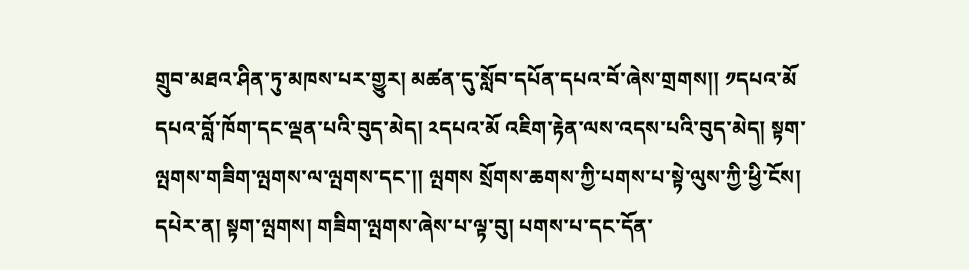གྲུབ་མཐའ་ཤིན་ཏུ་མཁས་པར་གྱུར། མཚན་དུ་སློབ་དཔོན་དཔའ་བོ་ཞེས་གྲགས།། ༡དཔའ་མོ དཔའ་བློ་ཁོག་དང་ལྡན་པའི་བུད་མེད། ༢དཔའ་མོ འཇིག་རྟེན་ལས་འདས་པའི་བུད་མེད། སྟག་ལྤགས་གཟིག་ལྤགས་ལ་ལྤགས་དང་།། ལྤགས སྲོགས་ཆགས་ཀྱི་པགས་པ་སྟེ་ལུས་ཀྱི་ཕྱི་ངོས། དཔེར་ན། སྟག་ལྤགས། གཟིག་ལྤགས་ཞེས་པ་ལྟ་བུ། པགས་པ་དང་དོན་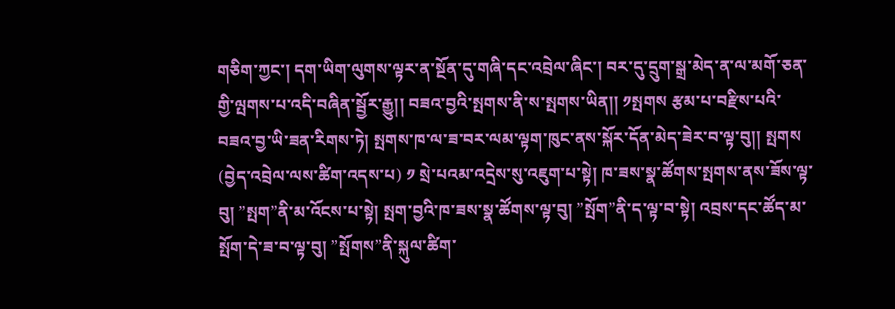གཅིག་ཀྱང་། དག་ཡིག་ལུགས་ལྟར་ན་སྔོན་དུ་གཞི་དང་འབྲེལ་ཞིང་། བར་དུ་དྲུག་སྒྲ་མེད་ན་ལ་མགོ་ཅན་གྱི་ལྤགས་པ་འདི་བཞིན་སྦྱོར་རྒྱུ།། བཟའ་བྱའི་སྤགས་ནི་ས་སྤགས་ཡིན།། ༡སྤགས རྩམ་པ་བརྫིས་པའི་བཟའ་བྱ་ཡི་ཟན་རིགས་ཏེ། སྤགས་ཁ་ལ་ཟ་བར་ལམ་ལྟག་ཁུང་ནས་སྐོར་དོན་མེད་ཟེར་བ་ལྟ་བུ།། སྤགས (བྱེད་འབྲེལ་ལས་ཚིག་འདས་པ) ༡ སྲེ་པའམ་འདྲེས་སུ་འཇུག་པ་སྟེ། ཁ་ཟས་སྣ་ཚོགས་སྤགས་ནས་ཟོས་ལྟ་བུ། ”སྤག”ནི་མ་འོངས་པ་སྟེ། སྤག་བྱའི་ཁ་ཟས་སྣ་ཚོགས་ལྟ་བུ། ”སྤོག”ནི་ད་ལྟ་བ་སྟེ། འབྲས་དང་ཚོད་མ་སྤོག་དེ་ཟ་བ་ལྟ་བུ། ”སྤོགས”ནི་སྐུལ་ཚིག་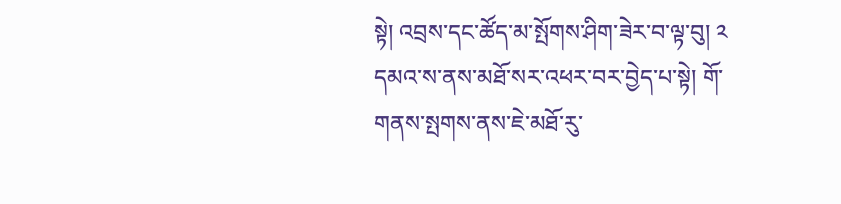སྟེ། འབྲས་དང་ཚོད་མ་སྤོགས་ཤིག་ཟེར་བ་ལྟ་བུ། ༢ དམའ་ས་ནས་མཐོ་སར་འཕར་བར་བྱེད་པ་སྟེ། གོ་གནས་སྤགས་ནས་ཇེ་མཐོ་རུ་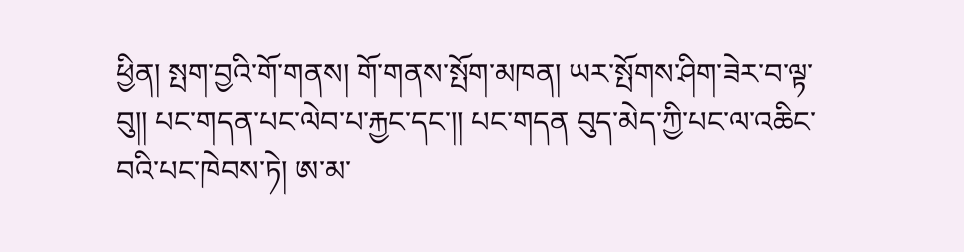ཕྱིན། སྤག་བྱའི་གོ་གནས། གོ་གནས་སྤོག་མཁན། ཡར་སྤོགས་ཤིག་ཟེར་བ་ལྟ་བུ།། པང་གདན་པང་ལེབ་པ་རྐྱང་དང་།། པང་གདན བུད་མེད་ཀྱི་པང་ལ་འཆིང་བའི་པང་ཁེབས་ཏེ། ཨ་མ་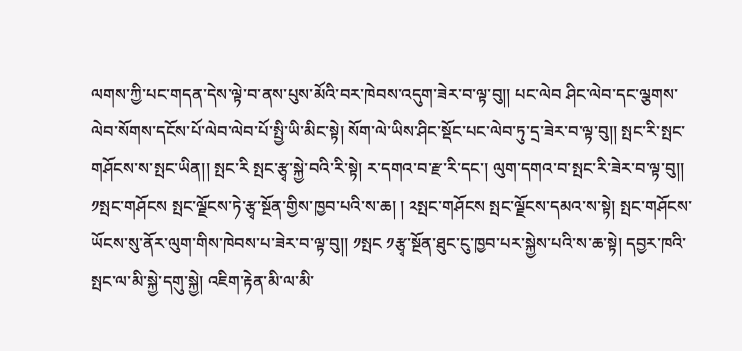ལགས་ཀྱི་པང་གདན་དེས་ལྟེ་བ་ནས་པུས་མོའི་བར་ཁེབས་འདུག་ཟེར་བ་ལྟ་བུ།། པང་ལེབ ཤིང་ལེབ་དང་ལྕགས་ལེབ་སོགས་དངོས་པོ་ལེབ་ལེབ་པོ་སྤྱི་ཡི་མིང་སྟེ། སོག་ལེ་ཡིས་ཤིང་སྡོང་པང་ལེབ་ཏུ་དྲ་ཟེར་བ་ལྟ་བུ།། སྤང་རི་སྤང་གཤོངས་ས་སྤང་ཡིན།། སྤང་རི སྤང་རྩྭ་སྐྱེ་བའི་རི་སྟེ། ར་དགའ་བ་རྫ་རི་དང་། ལུག་དགའ་བ་སྤང་རི་ཟེར་བ་ལྟ་བུ།། ༡སྤང་གཤོངས སྤང་ལྗོངས་ཏེ་རྩྭ་སྔོན་གྱིས་ཁྱབ་པའི་ས་ཆ། ། ༢སྤང་གཤོངས སྤང་ལྗོངས་དམའ་ས་སྟེ། སྤང་གཤོངས་ཡོངས་སུ་ནོར་ལུག་གིས་ཁེབས་པ་ཟེར་བ་ལྟ་བུ།། ༡སྤང ༡རྩྭ་སྔོན་ཐུང་ངུ་ཁྱབ་པར་སྐྱེས་པའི་ས་ཆ་སྟེ། དབྱར་ཁའི་སྤང་ལ་མི་སྐྱེ་དགུ་སྐྱེ། འཇིག་རྟེན་མི་ལ་མི་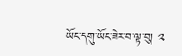ཡོང་དགུ་ཡོང་ཟེར་བ་ལྟ་བུ། ༢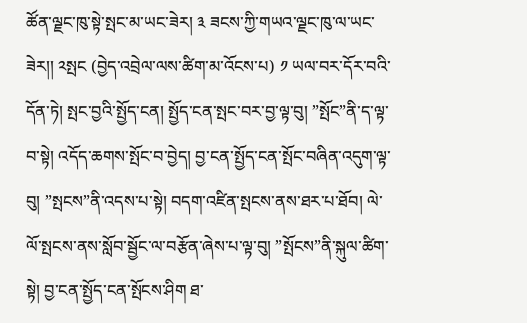ཚོན་ལྗང་ཁུ་སྟེ་སྤང་མ་ཡང་ཟེར། ༣ ཟངས་ཀྱི་གཡའ་ལྗང་ཁུ་ལ་ཡང་ཟེར།། ༢སྤང (བྱེད་འབྲེལ་ལས་ཚིག་མ་འོངས་པ) ༡ ཡལ་བར་དོར་བའི་དོན་ཏེ། སྤང་བྱའི་སྤྱོད་ངན། སྤྱོད་ངན་སྤང་བར་བྱ་ལྟ་བུ། ”སྤོང”ནི་ད་ལྟ་བ་སྟེ། འདོད་ཆགས་སྤོང་བ་བྱེད། བྱ་ངན་སྤྱོད་ངན་སྤོང་བཞིན་འདུག་ལྟ་བུ། ”སྤངས”ནི་འདས་པ་སྟེ། བདག་འཛིན་སྤངས་ནས་ཐར་པ་ཐོབ། ལེ་ལོ་སྤངས་ནས་སློབ་སྦྱོང་ལ་བརྩོན་ཞེས་པ་ལྟ་བུ། ”སྤོངས”ནི་སྐུལ་ཚིག་སྟེ། བྱ་ངན་སྤྱོད་ངན་སྤོངས་ཤིག ཐ་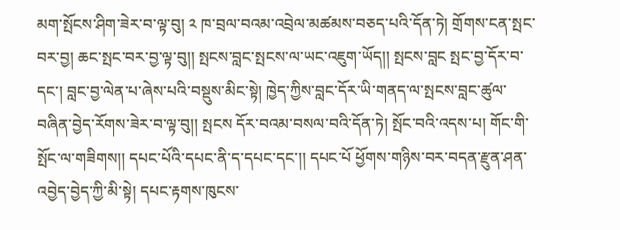མག་སྤོངས་ཤིག་ཟེར་བ་ལྟ་བུ། ༢ ཁ་བྲལ་བའམ་འབྲེལ་མཚམས་བཅད་པའི་དོན་ཏེ། གྲོགས་ངན་སྤང་བར་བྱ། ཆང་སྤང་བར་བྱ་ལྟ་བུ།། སྤངས་བླང་སྤངས་ལ་ཡང་འཇུག་ཡོད།། སྤངས་བླང སྤང་བྱ་དོར་བ་དང་། བླང་བྱ་ལེན་པ་ཞེས་པའི་བསྡུས་མིང་སྟེ། ཁྱེད་ཀྱིས་བླང་དོར་ཡི་གནད་ལ་སྤངས་བླང་ཚུལ་བཞིན་བྱེད་རོགས་ཟེར་བ་ལྟ་བུ།། སྤངས དོར་བའམ་བསལ་བའི་དོན་ཏེ། སྤོང་བའི་འདས་པ། གོང་གི་སྤོང་ལ་གཟིགས།། དཔང་པོའི་དཔང་ནི་ད་དཔང་དང་།། དཔང་པོ ཕྱོགས་གཉིས་བར་བདན་རྫུན་ཤན་འབྱེད་བྱེད་ཀྱི་མི་སྟེ། དཔང་རྟགས་ཁུངས་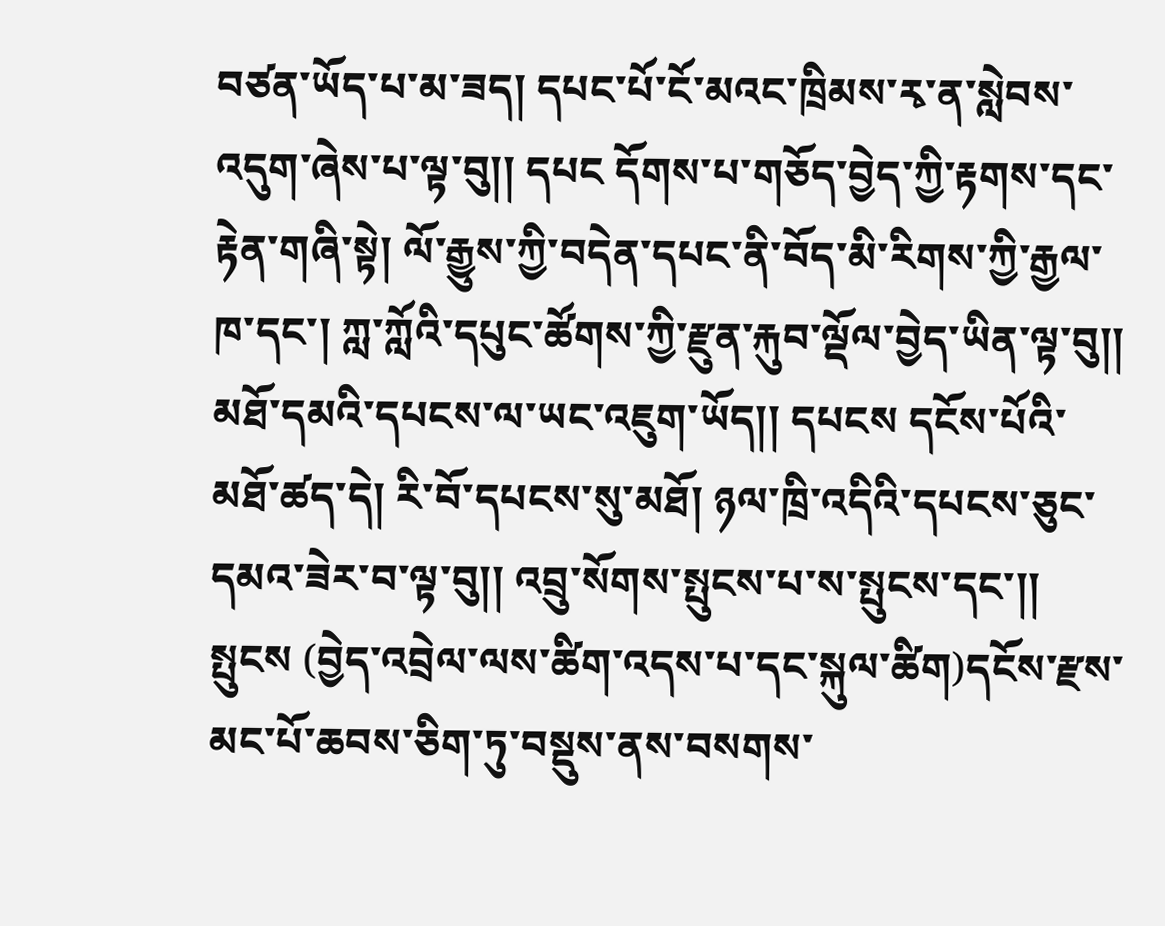བཙན་ཡོད་པ་མ་ཟད། དཔང་པོ་ངོ་མའང་ཁྲིམས་རྭ་ན་སླེབས་འདུག་ཞེས་པ་ལྟ་བུ།། དཔང དོགས་པ་གཅོད་བྱེད་ཀྱི་རྟགས་དང་རྟེན་གཞི་སྟེ། ལོ་རྒྱུས་ཀྱི་བདེན་དཔང་ནི་བོད་མི་རིགས་ཀྱི་རྒྱལ་ཁ་དང་། ཀླ་ཀློའི་དཔུང་ཚོགས་ཀྱི་རྫུན་རྐུབ་ལྡོལ་བྱེད་ཡིན་ལྟ་བུ།། མཐོ་དམའི་དཔངས་ལ་ཡང་འཇུག་ཡོད།། དཔངས དངོས་པོའི་མཐོ་ཚད་དེ། རི་བོ་དཔངས་སུ་མཐོ། ཉལ་ཁྲི་འདིའི་དཔངས་ཅུང་དམའ་ཟེར་བ་ལྟ་བུ།། འབྲུ་སོགས་སྤུངས་པ་ས་སྤུངས་དང་།། སྤུངས (བྱེད་འབྲེལ་ལས་ཚིག་འདས་པ་དང་སྐུལ་ཚིག)དངོས་རྫས་མང་པོ་ཆབས་ཅིག་ཏུ་བསྡུས་ནས་བསགས་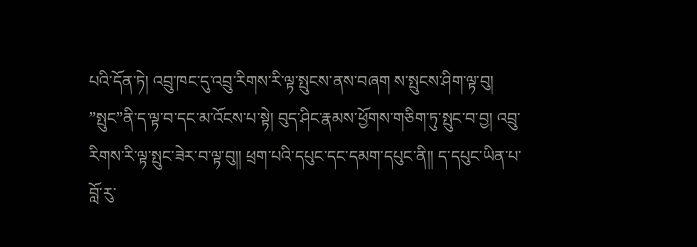པའི་དོན་ཏེ། འབྲུ་ཁང་དུ་འབྲུ་རིགས་རི་ལྟ་སྤུངས་ནས་བཞག ས་སྤུངས་ཤིག་ལྟ་བུ། ”སྤུང”ནི་ད་ལྟ་བ་དང་མ་འོངས་པ་སྟེ། བུད་ཤིང་རྣམས་ཕྱོགས་གཅིག་ཏུ་སྤུང་བ་བྱ། འབྲུ་རིགས་རི་ལྟ་སྤུང་ཟེར་བ་ལྟ་བུ།། ཕྲག་པའི་དཔུང་དང་དམག་དཔུང་ནི།། ད་དཔུང་ཡིན་པ་བློ་རུ་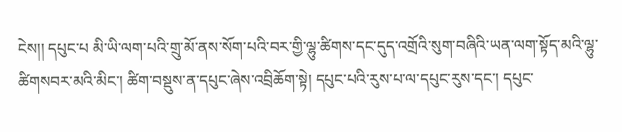ངེས།། དཔུང་པ མི་ཡི་ལག་པའི་གྲུ་མོ་ནས་སོག་པའི་བར་གྱི་ལྷུ་ཚིགས་དང་དུད་འགྲོའི་སུག་བཞིའི་ཡན་ལག་སྟོད་མའི་ལྷུ་ཚིགསབར་མའི་མིང་། ཚིག་བསྡུས་ན་དཔུང་ཞེས་འབྲིཆོག་སྟེ། དཔུང་པའི་རུས་པ་ལ་དཔུང་རུས་དང་། དཔུང་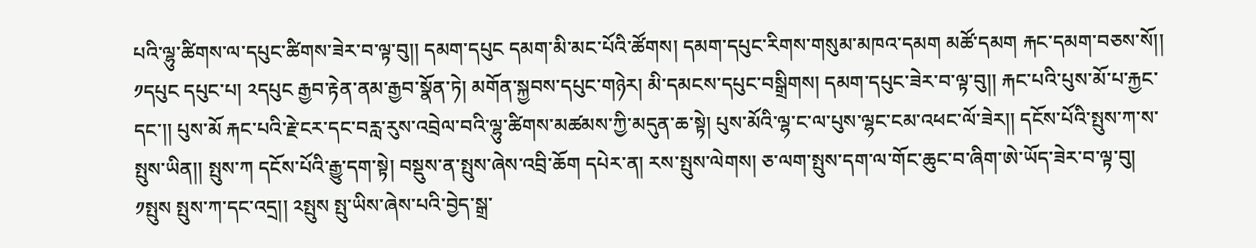པའི་ལྷུ་ཚིགས་ལ་དཔུང་ཚིགས་ཟེར་བ་ལྟ་བུ།། དམག་དཔུང དམག་མི་མང་པོའི་ཚོགས། དམག་དཔུང་རིགས་གསུམ་མཁའ་དམག མཚོ་དམག རྐང་དམག་བཅས་སོ།། ༡དཔུང དཔུང་པ། ༢དཔུང རྒྱབ་རྟེན་ནམ་རྒྱབ་སྣོན་ཏེ། མགོན་སྐྱབས་དཔུང་གཉེར། མི་དམངས་དཔུང་བསྒྲིགས། དམག་དཔུང་ཟེར་བ་ལྟ་བུ།། རྐང་པའི་པུས་མོ་པ་རྐྱང་དང་།། པུས་མོ རྐང་པའི་རྗེ་ངར་དང་བརླ་རུས་འབྲེལ་བའི་ལྷུ་ཚིགས་མཚམས་ཀྱི་མདུན་ཆ་སྟེ། པུས་མོའི་ལྷ་ང་ལ་པུས་ལྷང་ངམ་འཕང་ལོ་ཟེར།། དངོས་པོའི་སྤུས་ཀ་ས་སྤུས་ཡིན།། སྤུས་ཀ དངོས་པོའི་རྒྱུ་དག་སྟེ། བསྡུས་ན་སྤུས་ཞེས་འབྲི་ཆོག དཔེར་ན། རས་སྤུས་ལེགས། ཅ་ལག་སྤུས་དག་ལ་གོང་ཆུང་བ་ཞིག་ཨེ་ཡོད་ཟེར་བ་ལྟ་བུ། ༡སྤུས སྤུས་ཀ་དང་འདྲ།། ༢སྤུས སྤུ་ཡིས་ཞེས་པའི་བྱེད་སྒྲ་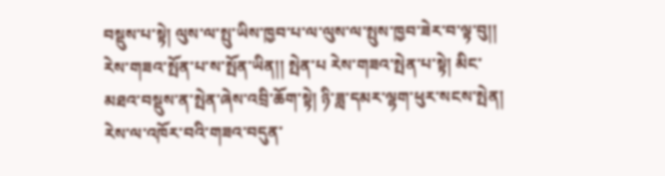བསྡུས་པ་སྟེ། ལུས་ལ་སྤུ་ཡིས་ཁྱབ་པ་ལ་ལུས་ལ་སྤུས་ཁྱབ་ཟེར་བ་ལྟ་བུ།། རེས་གཟའ་སྤོན་པ་ས་སྤོན་ཡིན།། སྤེན་པ རེས་གཟའ་སྤེན་པ་སྟེ། མིང་མཐའ་བསྡུས་ན་སྤེན་ཞེས་འབྲི་ཆོག་སྟེ། ཉི་ཟླ་དམར་ལྷག་ཕུར་སངས་སྤེན། རེས་ལ་འཁོར་བའི་གཟའ་བདུན་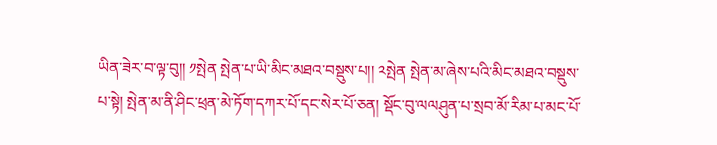ཡིན་ཟེར་བ་ལྟ་བུ།། ༡སྤེན སྤེན་པ་ཡི་མིང་མཐའ་བསྡུས་པ།། ༢སྤེན སྤེན་མ་ཞེས་པའི་མིང་མཐའ་བསྡུས་པ་སྟེ། སྤེན་མ་ནི་ཤིང་ཕྲན་མེ་ཏོག་དཀར་པོ་དང་སེར་པོ་ཅན། སྡོང་བུ་ལལཤུན་པ་སྲབ་མོ་རིམ་པ་མང་པོ་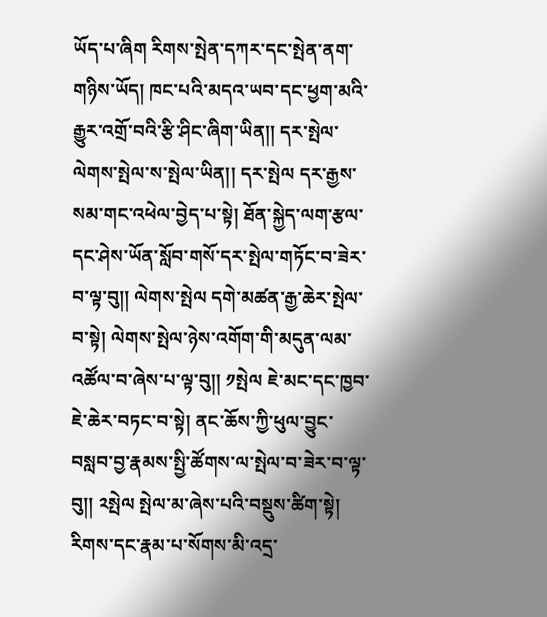ཡོད་པ་ཞིག རིགས་སྤེན་དཀར་དང་སྤེན་ནག་གཉིས་ཡོད། ཁང་པའི་མདའ་ཡབ་དང་ཕྱག་མའི་རྒྱུར་འགྲོ་བའི་རྩི་ཤིང་ཞིག་ཡིན།། དར་སྤེལ་ལེགས་སྤེལ་ས་སྤེལ་ཡིན།། དར་སྤེལ དར་རྒྱས་སམ་གང་འཕེལ་བྱེད་པ་སྟེ། ཐོན་སྐྱེད་ལག་རྩལ་དང་ཤེས་ཡོན་སློབ་གསོ་དར་སྤེལ་གཏོང་བ་ཟེར་བ་ལྟ་བུ།། ལེགས་སྤེལ དགེ་མཚན་རྒྱ་ཆེར་སྤེལ་བ་སྟེ། ལེགས་སྤེལ་ཉེས་འགོག་གི་མདུན་ལམ་འཚོལ་བ་ཞེས་པ་ལྟ་བུ།། ༡སྤེལ ཇེ་མང་དང་ཁྱབ་ཇེ་ཆེར་བཏང་བ་སྟེ། ནང་ཆོས་ཀྱི་ཕུལ་བྱུང་བསླབ་བྱ་རྣམས་སྤྱི་ཚོགས་ལ་སྤེལ་བ་ཟེར་བ་ལྟ་བུ།། ༢སྤེལ སྤེལ་མ་ཞེས་པའི་བསྡུས་ཚིག་སྟེ། རིགས་དང་རྣམ་པ་སོགས་མི་འདྲ་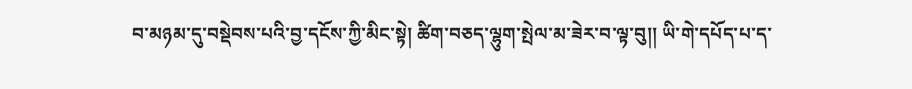བ་མཉམ་དུ་བསྡེབས་པའི་བྱ་དངོས་ཀྱི་མིང་སྟེ། ཚིག་བཅད་ལྷུག་སྤེལ་མ་ཟེར་བ་ལྟ་བུ།། ཡི་གེ་དཔོད་པ་ད་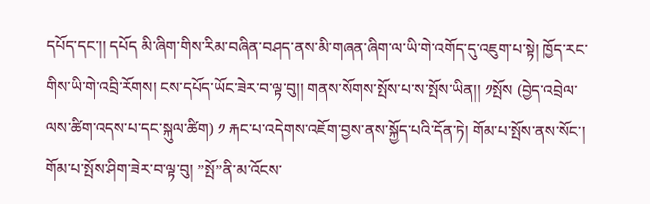དཔོད་དང་།། དཔོད མི་ཞིག་གིས་རིམ་བཞིན་བཤད་ནས་མི་གཞན་ཞིག་ལ་ཡི་གེ་འགོད་དུ་འཇུག་པ་སྟེ། ཁྱོད་རང་གིས་ཡི་གེ་འབྲི་རོགས། ངས་དཔོད་ཡོང་ཟེར་བ་ལྟ་བུ།། གནས་སོགས་སྤོས་པ་ས་སྤོས་ཡིན།། ༡སྤོས (བྱེད་འབྲེལ་ལས་ཚིག་འདས་པ་དང་སྐུལ་ཚིག) ༡ རྐང་པ་འདེགས་འཇོག་བྱས་ནས་སྐྱོད་པའི་དོན་ཏེ། གོམ་པ་སྤོས་ནས་སོང་། གོམ་པ་སྤོས་ཤིག་ཟེར་བ་ལྟ་བུ། ”སྤོ”ནི་མ་འོངས་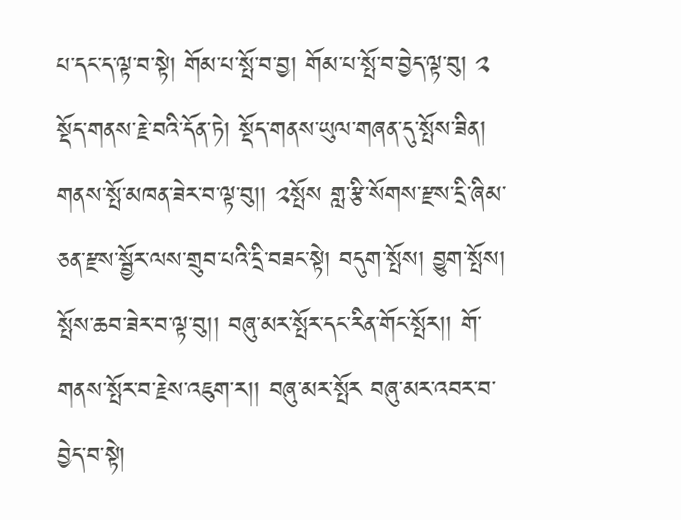པ་དང་ད་ལྟ་བ་སྟེ། གོམ་པ་སྤོ་བ་བྱ། གོམ་པ་སྤོ་བ་བྱེད་ལྟ་བུ། ༢ སྡོད་གནས་རྗེ་བའི་དོན་ཏེ། སྡོད་གནས་ཡུལ་གཞན་དུ་སྤོས་ཟིན། གནས་སྤོ་མཁན་ཟེར་བ་ལྟ་བུ།། ༢སྤོས གླ་རྩི་སོགས་རྫས་དྲི་ཞིམ་ཅན་རྫས་སྦྱོར་ལས་གྲུབ་པའི་དྲི་བཟང་སྟེ། བདུག་སྤོས། བྱུག་སྤོས། སྤོས་ཆབ་ཟེར་བ་ལྟ་བུ།། བཞུ་མར་སྤོར་དང་རིན་གོང་སྤོར།། གོ་གནས་སྤོར་བ་རྗེས་འཇུག་ར།། བཞུ་མར་སྤོར བཞུ་མར་འབར་བ་བྱེད་བ་སྟེ།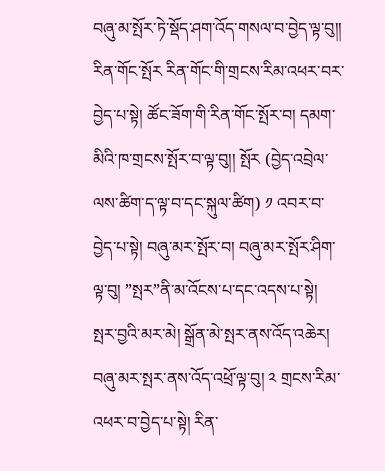བཞུ་མ་སྤོར་ཏེ་སྡོད་ཤག་འོད་གསལ་བ་བྱེད་ལྟ་བུ།། རིན་གོང་སྤོར རིན་གོང་གི་གྲངས་རིམ་འཕར་བར་བྱེད་པ་སྟེ། ཚོང་ཟོག་གི་རིན་གོང་སྤོར་བ། དམག་མིའི་ཁ་གྲངས་སྤོར་བ་ལྟ་བུ།། སྤོར (བྱེད་འབྲེལ་ལས་ཚིག་ད་ལྟ་བ་དང་སྐུལ་ཚིག) ༡ འབར་བ་བྱེད་པ་སྟེ། བཞུ་མར་སྤོར་བ། བཞུ་མར་སྤོར་ཤིག་ལྟ་བུ། ”སྤར”ནི་མ་འོངས་པ་དང་འདས་པ་སྟེ། སྤར་བྱའི་མར་མེ། སྒྲོན་མེ་སྤར་ནས་འོད་འཆེར། བཞུ་མར་སྤར་ནས་འོད་འཕྲོ་ལྟ་བུ། ༢ གྲངས་རིམ་འཕར་བ་བྱེད་པ་སྟེ། རིན་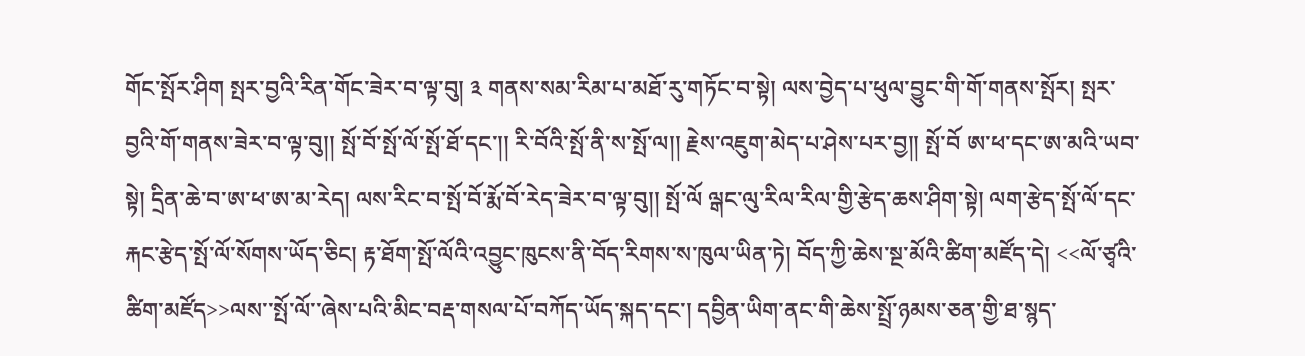གོང་སྤོར་ཤིག སྤར་བྱའི་རིན་གོང་ཟེར་བ་ལྟ་བུ། ༣ གནས་སམ་རིམ་པ་མཐོ་རུ་གཏོང་བ་སྟེ། ལས་བྱེད་པ་ཕུལ་བྱུང་གི་གོ་གནས་སྤོར། སྤར་བྱའི་གོ་གནས་ཟེར་བ་ལྟ་བུ།། སྤོ་བོ་སྤོ་ལོ་སྤོ་ཐོ་དང་།། རི་བོའི་སྤོ་ནི་ས་སྤོ་ལ།། རྗེས་འཇུག་མེད་པ་ཤེས་པར་བྱ།། སྤོ་བོ ཨ་ཕ་དང་ཨ་མའི་ཡབ་སྟེ། དྲིན་ཆེ་བ་ཨ་ཕ་ཨ་མ་རེད། ལས་རིང་བ་སྤོ་བོ་རྨོ་བོ་རེད་ཟེར་བ་ལྟ་བུ།། སྤོ་ལོ ལྒང་ལུ་རིལ་རིལ་གྱི་རྩེད་ཆས་ཤིག་སྟེ། ལག་རྩེད་སྤོ་ལོ་དང་རྐང་རྩེད་སྤོ་ལོ་སོགས་ཡོད་ཅིང། རྟ་ཐོག་སྤོ་ལོའི་འབྱུང་ཁུངས་ནི་བོད་རིགས་ས་ཁུལ་ཡིན་ཏེ། བོད་ཀྱི་ཆེས་སྔ་མོའི་ཚིག་མཛོད་དེ། <<ལོ་ཙྭའི་ཚིག་མཛོད>>ལས་་སྤོ་ལོ་་ཞེས་པའི་མིང་བརྡ་གསལ་པོ་བཀོད་ཡོད་སྐད་དང་། དབྱིན་ཡིག་ནང་གི་ཆེས་སྤྲོ་ཉམས་ཅན་གྱི་ཐ་སྙད་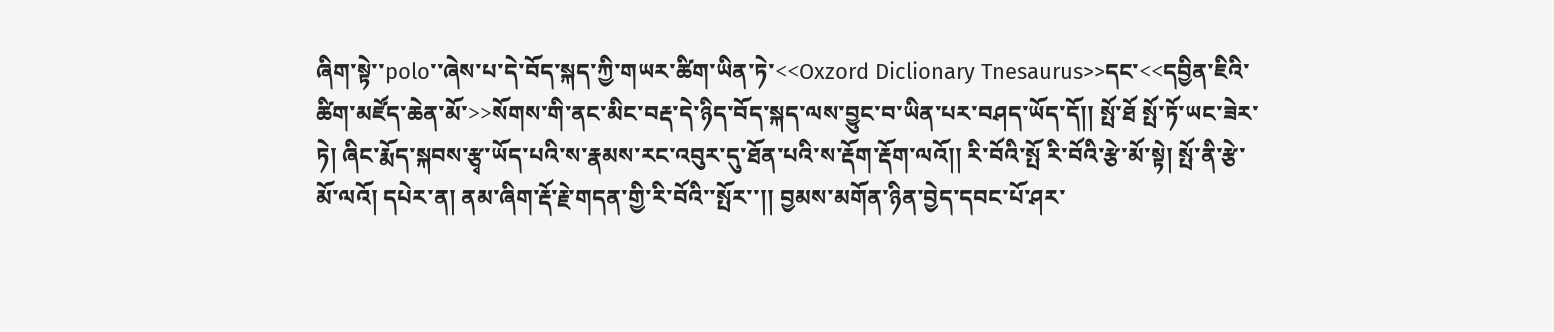ཞིག་སྟེ་་polo་་ཞེས་པ་དེ་བོད་སྐད་ཀྱི་གཡར་ཚིག་ཡིན་ཏེ་<<Oxzord Diclionary Tnesaurus>>དང་<<དབྱིན་ཇིའི་ཚིག་མཛོད་ཆེན་མོ་>>སོགས་གི་ནང་མིང་བརྡ་དེ་ཉིད་བོད་སྐད་ལས་བྱུང་བ་ཡིན་པར་བཤད་ཡོད་དོ།། སྤོ་ཐོ སྤོ་ཏོ་ཡང་ཟེར་ཏེ། ཞིང་རྨོད་སྐབས་རྩྭ་ཡོད་པའི་ས་རྣམས་རང་འབུར་དུ་ཐོན་པའི་ས་རྡོག་རྡོག་ལའོ།། རི་བོའི་སྤོ རི་བོའི་རྩེ་མོ་སྟེ། སྤོ་ནི་རྩེ་མོ་ལའོ། དཔེར་ན། ནམ་ཞིག་རྡོ་རྗེ་གདན་གྱི་རི་བོའི་་སྤོར་་།། བྱམས་མགོན་ཉིན་བྱེད་དབང་པོ་ཤར་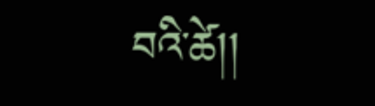བའི་ཚེ།།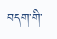བདག་གི་